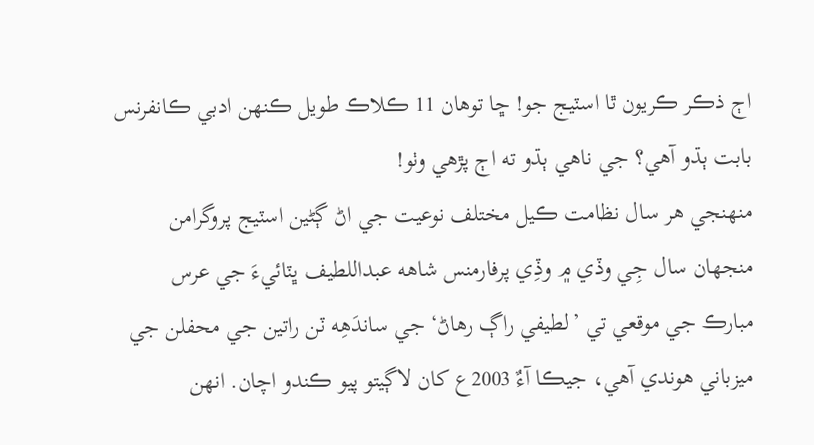اڄ ذڪر ڪريون ٿا اسٽيج جو! ڇا توھان 11 ڪلاڪ طويل ڪنھن ادبي ڪانفرنس بابت ٻڌو آهي؟ جي ناھي ٻڌو ته اڄ پڙهي وٺو!
منھنجي هر سال نظامت ڪيل مختلف نوعيت جي اڻ ڳڻين اسٽيج پروگرامن منجهان سال جِي وڏي ۾ وڏِي پرفارمنس شاهه عبداللطيف ڀٽائيءَ جي عرس مبارڪ جي موقعي تي ’لطيفي راڳ رھاڻ‘ جي ساندَھِه ٽن راتين جي محفلن جي ميزباني هوندي آهي، جيڪا آءٌ 2003ع کان لاڳيتو پيو ڪندو اچان. انهن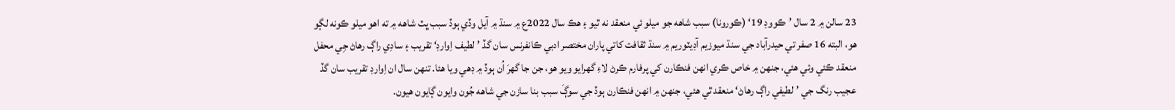23 سالن ۾ 2 سال ’ڪووڊ 19‘ (ڪورونا) سبب شاھه جو ميلو ئي منعقد نه ٿيو ۽ هڪ سال 2022ع ۾ سنڌ ۾ آيل وڏي ٻوڏ سبب ڀٽ شاھه ۾ ته اهو ميلو ڪونه لڳو هو، البته 16 صفر تي حيدرآباد جي سنڌ ميوزيم آڊيٽوريم ۾ سنڌ ثقافت کاتي پاران مختصر ادبي ڪانفرنس سان گڏ ’لطيف اِوارڊ‘ تقريب ۽ سادِي راڳ رھاڻ جِي محفل منعقد ڪئي وئي هئي، جنھن ۾ خاص ڪري انهن فنڪارن کي پرفارم ڪرڻ لاءِ گهرايو ويو هو، جن جا گهرَ اُن ٻوڏ ۾ ڊهي ويا هئا. تنھن سال ان اِوارڊ تقريب سان گڏ عجيب رنگ جي ’لطيفي راڳ رھاڻ‘ منعقد ٿي هئي، جنھن ۾ انهن فنڪارن ٻوڏ جي سوڳَ سبب بنا سازن جي شاھه جُون وايون ڳايون هيون.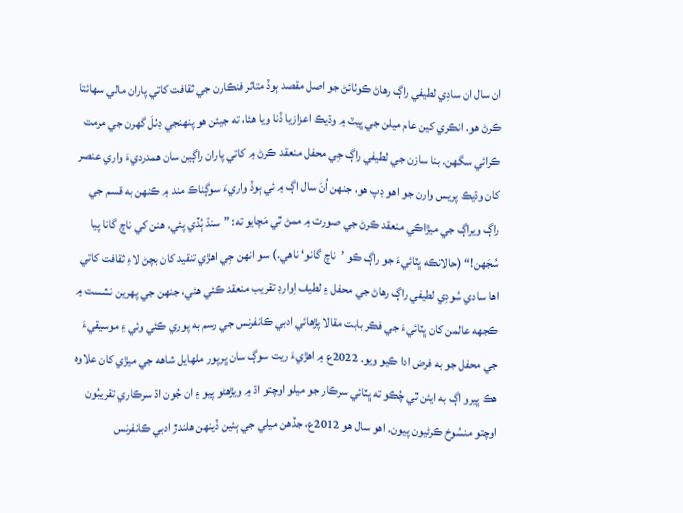ان سال ان سادِي لطيفي راڳ رھاڻ ڪوٺائڻ جو اصل مقصد ٻوڏ متاثر فنڪارن جي ثقافت کاتي پاران مالي سھائتا ڪرڻ هو. انڪري کين عام ميلن جي ڀيٽ ۾ وڌيڪ اعزازيا ڏنا ويا هئا، ته جيئن هو پنھنجي ڊٺلَ گهرن جي مرمت ڪرائي سگهن. بنا سازن جي لطيفي راڳ جِي محفل منعقد ڪرڻ ۾ کاتي پاران راڳين سان همدرديءَ واري عنصر کان وڌيڪ پريس وارن جو اهو ڊپ هو، جنھن اُنَ سال اڳ ۾ ئي ٻوڏ واريءَ سوڳناڪ مند ۾ ڪنھن به قسم جي راڳ ويراڳ جي ميڙاڪي منعقد ڪرڻ جي صورت ۾ ممڻ ٿي مَچايو ته: ”سنڌ ٻُڏي پئي. هنن کي ناچ گانا پيا سُجَهن!“ (حالانڪه ڀٽائيءَ جو راڳ ڪو ’ناچ گانو‘ ناهي.) سو انهن جِي اھڙي تنقيد کان بچڻ لاءِ ثقافت کاتي اها سادي سُودِي لطيفي راڳ رھاڻ جي محفل ۽ لطيف اِوارڊ تقريب منعقد ڪئي هئي، جنھن جي پھرين نشست ۾ ڪجهه عالمن کان ڀٽائيءَ جي فڪر بابت مقالا پڙهائي ادبي ڪانفرنس جي رسم به پوري ڪئي وئي ۽ موسيقيءَ جي محفل جو به فرض ادا ڪيو ويو. 2022ع ۾ اهڙيءَ ريت سوڳ سان ڀرپور ملهايل شاھه جي ميڙي کان علاوه هڪ ڀيرو اڳ به ايئن ٿي چُڪو ته ڀٽائي سرڪار جو ميلو اوچتو اڌ ۾ ويڙهڻو پيو ۽ ان جُون اڌ سرڪاري تقريبُون اوچتو منسُوخ ڪرڻيون پيون. اهو سال هو 2012ع، جڏھن ميلي جي ٻئين ڏينھن هلندڙ ادبي ڪانفرنس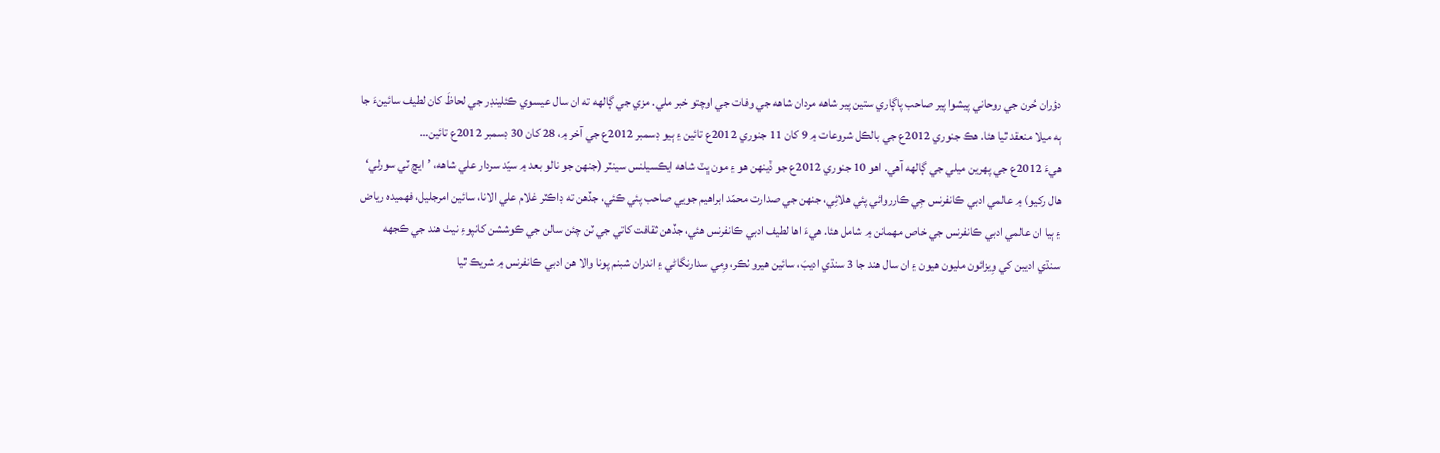دؤران حُرن جي روحاني پيشوا پير صاحب پاڳاري ستين پير شاھه مردان شاھه جي وفات جي اوچتو خبر ملي. مزي جي ڳالهه ته ان سال عيسوي ڪئلينڊر جي لحاظَ کان لطيف سائينءَ جا ٻه ميلا منعقد ٿيا هئا. هڪ جنوري 2012ع جي بالڪل شروعات ۾ 9 کان 11 جنوري 2012ع تائين ۽ ٻيو ڊسمبر 2012ع جي آخر ۾، 28 کان 30 ڊسمبر 2012ع تائين…
هيءَ 2012ع جي پھرين ميلي جي ڳالهه آهي. اهو 10 جنوري 2012ع جو ڏينھن هو ۽ مون ڀٽ شاھه ايڪسيلنس سينٽر (جنھن جو نالو بعد ۾ سيّد سردار علي شاھه، ’ايڇ ٽي سورلي‘ هال رکيو) ۾ عالمي ادبي ڪانفرنس جِي ڪارروائي پئي هلائِي، جنھن جي صدارت محمّد ابراھيم جويي صاحب پئي ڪئي، جڏھن ته ڊاڪٽر غلام علي الانا، سائين امرجليل، فھميده رياض ۽ ٻيا ان عالمي ادبي ڪانفرنس جي خاص مھمانن ۾ شامل هئا. هيءَ اها لطيف ادبي ڪانفرنس هئي، جڏهن ثقافت کاتي جي ٽن چئن سالن جي ڪوششن کانپوءِ نيٺ ھند جي ڪجهه سنڌي اديبن کي وِيزائون مليون هيون ۽ ان سال هند جا 3 سنڌي اديبَ، سائين هيرو ٺڪر، وِمي سدارنگاڻي ۽ اندران شبنم پونا والا هن ادبي ڪانفرنس ۾ شريڪ ٿيا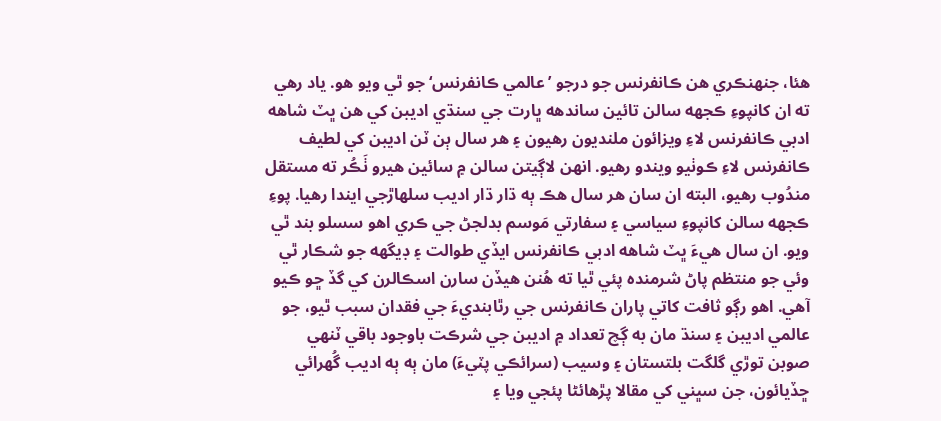هئا، جنھنڪري هن ڪانفرنس جو درجو ’عالمي ڪانفرنس‘ جو ٿي ويو هو. ياد رھي ته ان کانپوءِ ڪجهه سالن تائين ساندھه ڀارت جي سنڌي اديبن کي هن ڀٽ شاھه ادبي ڪانفرنس لاءِ ويزائون ملنديون رھيون ۽ هر سال ٻن ٽن اديبن کي لطيف ڪانفرنس لاءِ ڪوٺيو ويندو رھيو. انهن لاڳيتن سالن ۾ سائين ھيرو ٺَڪُر ته مستقل مندُوب رھيو، البته ان سان هر سال هڪ ٻه ڌار ڌار اديب سلهاڙجي ايندا رھيا. پوءِ ڪجهه سالن کانپوءِ سياسي ۽ سفارتي مَوسم بدلجڻ جي ڪري اهو سسلو بند ٿي ويو. ان سال هيءَ ڀٽ شاھه ادبي ڪانفرنس ايڏي طوالت ۽ ڊيگهه جو شڪار ٿي وئي جو منتظم پاڻ شرمنده پئي ٿيا ته هُنن هيڏن سارن اسڪالرن کي گڏ ڇو ڪيو آهي. اهو رڳو ثافت کاتي پاران ڪانفرنس جي رٿابنديءَ جي فقدان سبب ٿيو، جو عالمي اديبن ۽ سنڌ مان به ڳچ تعداد ۾ اديبن جي شرڪت باوجود باقي ٽنهي صوبن توڙي گلگت بلتستان ۽ وسيب (سرائڪي پٽيءَ) مان ٻه ٻه اديب گُهرائي ڇڏيائون، جن سڀني کي مقالا پڙهائڻا پئجي ويا ۽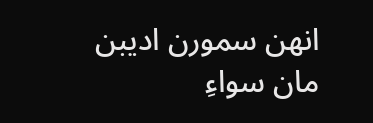انهن سمورن اديبن مان سواءِ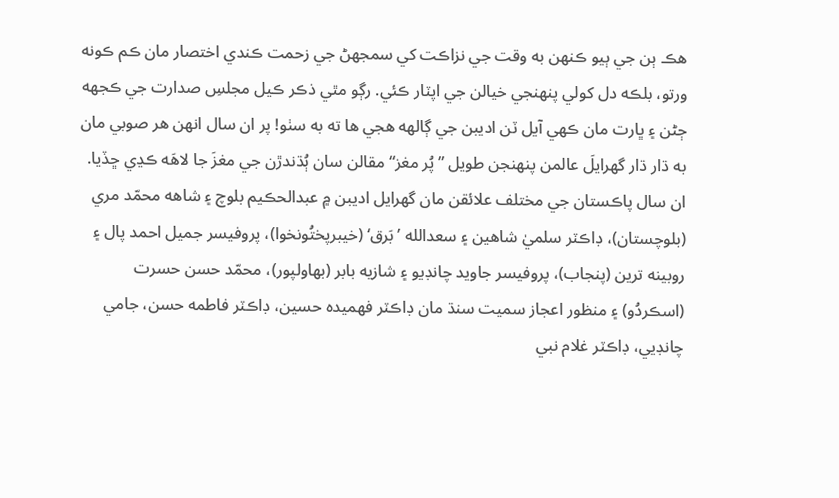هڪ ٻن جي ٻيو ڪنھن به وقت جي نزاڪت کي سمجهڻ جي زحمت ڪندي اختصار مان ڪم ڪونه ورتو، بلڪه دل کولي پنھنجي خيالن جي اپٽار ڪئي. رڳو مٿي ذڪر ڪيل مجلسِ صدارت جي ڪجهه ڄڻن ۽ ڀارت مان ڪھي آيل ٽن اديبن جي ڳالهه هجي ها ته به سٺو! پر ان سال انهن هر صوبي مان به ڌار ڌار گهرايلَ عالمن پنھنجن طويل ”پُر مغز“ مقالن سان ٻُڌندڙن جي مغزَ جا لاھَه ڪڍي ڇڏيا. ان سال پاڪستان جي مختلف علائقن مان گهرايل اديبن ۾ عبدالحڪيم بلوچ ۽ شاھه محمّد مري (بلوچستان)، ڊاڪٽر سلميٰ شاھين ۽ سعدالله ’بَرق‘ (خيبرپختُونخوا)، پروفيسر جميل احمد پال ۽ روبينه ترين (پنجاب)، پروفيسر جاويد چانڊيو ۽ شازيه بابر (بھاولپور)، محمّد حسن حسرت (اسڪردُو) ۽ منظور اعجاز سميت سنڌ مان ڊاڪٽر فھميده حسين، ڊاڪٽر فاطمه حسن، جامي چانڊيي، ڊاڪٽر غلام نبي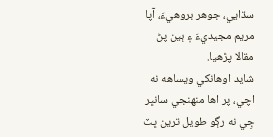سڌايي، جوھر بروهيءَ، آپا مريم مجيديءَ ۽ ٻين پڻ مقالا پڙهيا.
شايد اوھانکي ويساھه نه اچي، پر اها منھنجي سانڀر جِي نه رڳو طويل ترين ڀٽ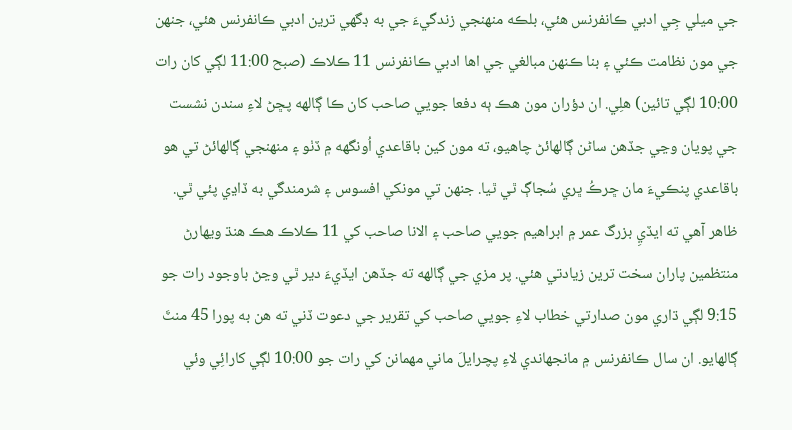جي ميلي جِي ادبي ڪانفرنس هئي، بلڪه منھنجي زندگيءَ جي به ڊگهي ترين ادبي ڪانفرنس هئي، جنھن جي مون نظامت ڪئي ۽ بنا ڪنھن مبالغي جي اها ادبي ڪانفرنس 11 ڪلاڪ (صبح 11:00 لڳي کان رات 10:00 لڳي تائين) هلِي. ان دؤران مون هڪ ٻه دفعا جويي صاحب کان ڪا ڳالهه پڇڻ لاءِ سندن نشست جي پويان وڃي جڏھن ساڻن ڳالهائڻ چاھيو، ته مون کين باقاعدي اُونگهه ۾ ڏٺو ۽ منھنجي ڳالهائڻ تي هو باقاعدي پنڪيءَ مان ڇرڪُ ڀري سُجاڳ ٿي ٿيا. جنھن تي مونکي افسوس ۽ شرمندگي به ڏاڍي پئي ٿي. ظاهر آهي ته ايڏيِ بزرگ عمر ۾ ابراھيم جويي صاحب ۽ الانا صاحب کي 11 ڪلاڪ هڪ هنڌ ويھارڻ منتظمين پاران سخت ترين زيادتي هئي. پر مزي جي ڳالهه ته جڏهن ايڏيءَ دير ٿي وڃڻ باوجود رات جو 9:15 لڳي ڌاري مون صدارتي خطاب لاءِ جويي صاحب کي تقرير جي دعوت ڏني ته هن به پورا 45 منٽَ ڳالهايو. ان سال ڪانفرنس ۾ مانجهاندي لاءِ پچرايلَ ماني مھمانن کي رات جو 10:00 لڳي کارائِي وئي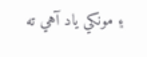۽ مونکي ياد آهي ته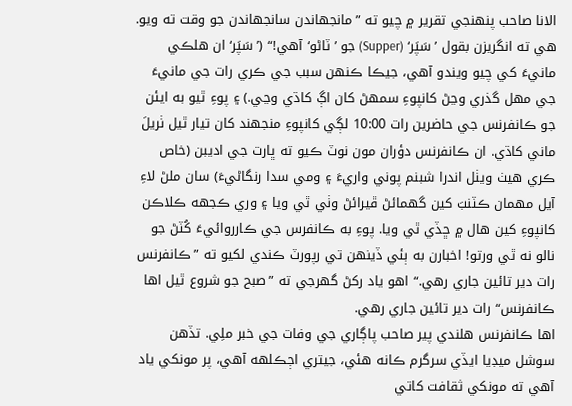الانا صاحب پنھنجي تقرير ۾ چيو ته ”مانجهاندن سانجهاندن جو وقت ته ويو. هي ته انگريزن بقول ’سَپَر‘ (Supper) جو ’ٽاڻو‘ آهي!“ (’سَپَر‘ ان هلڪي مانيءَ کي چيو ويندو آهي، جيڪا ڪنھن سبب جي ڪري رات جي مانيءَ جي مھل گذري وڃڻ کانپوءِ سمهڻ کان اڳ کاڌي وڃي.) ۽ پوءِ ٿيو به ايئن جو ڪانفرنس جي حاضرين رات 10:00 لڳي کانپوءِ منجهند کان تيار ٿيل ٺريلَ ماني کاڌي. ان ڪانفرنس دؤران مون نوٽ ڪيو ته ڀارت جي اديبن (خاص ڪري هيٺ ويٺل اندرا شبنم پوني واريءَ ۽ ومي سدا رنگاڻيءَ) سان ملڻ لاءِ آيل مھمان ڪٽنبَ کين گهمائڻ ڦيرائڻ وٺي ٿي ويا ۽ وري ڪجهه ڪلاڪن کانپوءِ کين هال ۾ ڇڏي ٿي ويا. پوءِ به ڪانفرس جي ڪارروائيءَ کُٽڻ جو نالو نه ٿي ورتو! اخبارن به ٻئي ڏينھن تي رپورٽ ڪندي لکيو ته ”ڪانفرنس رات دير تائين جاري رھي.“ اهو ياد رکڻ گهرجي ته ”صبح جو شروع ٿيل اها ڪانفرنس“ رات دير تائين جاري رھي.
اها ڪانفرنس هلندي پير صاحب پاڳاري جي وفات جي خبر ملِي. تڏھن سوشل ميڊيا ايڏي سرگرم ڪانه هئي، جيتري اڄڪلهه آهي، پر مونکي ياد آهي ته مونکي ثقافت کاتي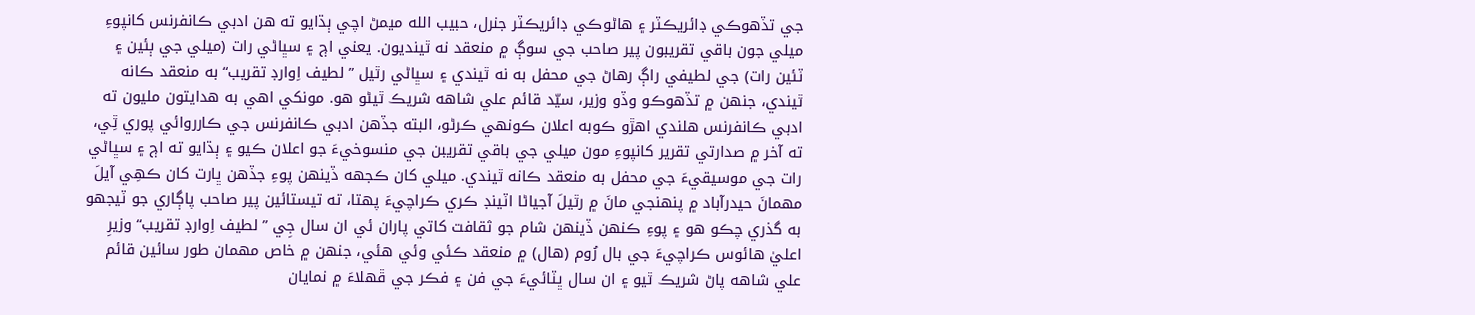جي تڏھوڪي ڊائريڪٽر ۽ هاڻوڪي ڊائريڪٽر جنرل، حبيب الله ميمڻ اچي ٻڌايو ته هن ادبي ڪانفرنس کانپوءِ ميلي جون باقي تقريبون پير صاحب جي سوڳ ۾ منعقد نه ٿينديون. يعني اڄ ۽ سڀاڻي رات (ميلي جي ٻئين ۽ ٽئين رات) جي لطيفي راڳ رھاڻ جي محفل به نه ٿيندي ۽ سڀاڻي رٿيل ”لطيف اِوارڊ تقريب“ به منعقد ڪانه ٿيندي، جنھن ۾ تڏھوڪو وڏو وزير، سيّد قائم علي شاھه شريڪ ٿيڻو هو. مونکي اهي به هدايتون مليون ته ادبي ڪانفرنس هلندي اهڙو ڪوبه اعلان ڪونهي ڪرڻو، البته جڏھن ادبي ڪانفرنس جي ڪارروائي پوري ٿِي، ته آخر ۾ صدارتي تقرير کانپوءِ مون ميلي جي باقي تقريبن جي منسوخيءَ جو اعلان ڪيو ۽ ٻڌايو ته اڄ ۽ سڀاڻي رات جي موسيقيءَ جي محفل به منعقد ڪانه ٿيندي. ميلي کان ڪجهه ڏينھن پوءِ جڏھن ڀارت کان ڪھِي آيلَ مھمانَ حيدرآباد ۾ پنھنجي مانَ ۾ رٿيلَ آجياڻا اٽينڊ ڪري ڪراچيءَ پھتا، ته تيستائين پير صاحب پاڳاري جو ٽيجهو به گذري چڪو هو ۽ پوءِ ڪنھن ڏينھن شام جو ثقافت کاتي پاران ئي ان سال جِي ”لطيف اِوارڊ تقريب“ وزيرِ اعليٰ هائوس ڪراچيءَ جي بال رُوم (هال) ۾ منعقد ڪئي وئي هئي، جنھن ۾ خاص مھمان طور سائين قائم علي شاھه پاڻ شريڪ ٿيو ۽ ان سال ڀٽائيءَ جي فن ۽ فڪر جي ڦھلاءَ ۾ نمايان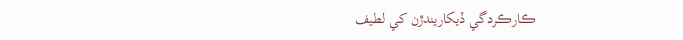ڪارڪردگي ڏيکاريندڙن کي لطيف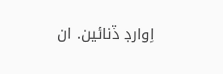اِوارڊ ڏنائين. ان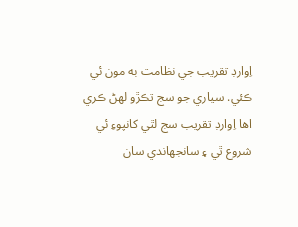اِوارڊ تقريب جي نظامت به مون ئي ڪئي. سياري جو سج تڪڙو لھڻ ڪري اها اِوارڊ تقريب سج لٿي کانپوءِ ئي شروع ٿي ۽ سانجهاندي سان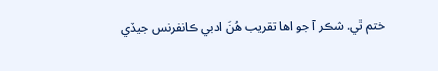ختم ٿي. شڪر آ جو اھا تقريب هُنَ ادبي ڪانفرنس جيڏي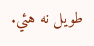طويل نه هئي.